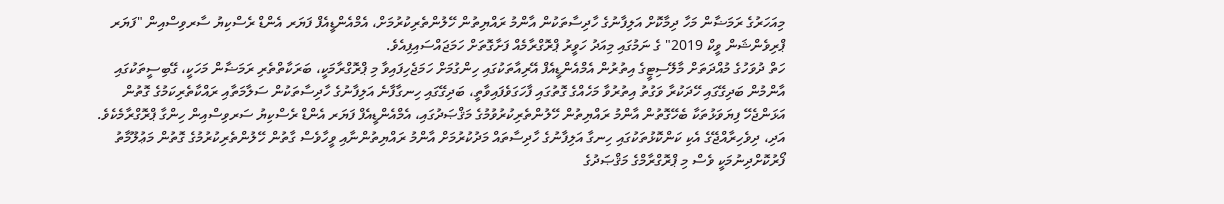މިއަހަރުގެ ރަމަޟާން މަހާ ދިމާކޮށް އަލިފާނުގެ ހާދިސާތަކުން އާންމު ރައްޔިތުން ހޭލުންތެރިކުރުމަށް، އެމްއެންޑީއެފް ފަޔަރ އެންޑް ރެސްކިޔު ސާރވިސްއިން "ފަޔަރ ޕްރިވެންޝަން ވީކް 2019" ގެ ނަމުގައި މިއަދު ހަވީރު ޕްރޮގްރާމެއް ފަށާގޮތަށް ހަމަޖައްސައިފިއެވެ.
ހަތް ދުވަހުގެ މުއްދަތަށް މާލޭސިޓީގެ އިތުރުން އެމްއެންޑީއެފް އޭރިއާތަކުގައި ހިންގުމަށް ހަމަޖެހިފައިވާ މި ޕްރޮގްރާމަކީ، ބަރަކާތްތެރި ރަމަޟާން މަހަކީ، ގޭބިސީތަކުގައި އާންމުން ބަދިގޭގައި ހޭދަކުރާ ވަގުތު އިތުރުވާ މަހެއްގެ ގޮތުގައި ފާހަގަވެފައިވާތީ، ބަދިގޭގައި ހިނގާފާނެ އަލިފާނުގެ ހާދިސާތަކުން ސަލާމަތާއި ރައްކާތެރިކަމުގެ ގޮތުން އަޅަންޖެހޭ ފިޔަވަޅުތަކާ ބެހޭގޮތުން އާންމު ރައްޔިތުން ހޭލުންތެރިކުރުވުމުގެ މަޤްޞަދުގައި، އެމްއެންޑީއެފް ފަޔަރ އެންޑް ރެސްކިޔު ސަރވިސްއިން ހިންގާ ޕްރޮގްރާމެކެވެ. އަދި، ދިވެހިރާއްޖޭގެ އެކި ކަންކޮޅުތަކުގައި ހިނގާ އަލިފާނުގެ ހާދިސާތައް މަދުކުރުމަށް އާންމު ރައްޔިތުންނާއި ވީހާވެސް ގާތުން ހޭލުންތެރިކުރުމުގެ ގޮތުން މަޢުލޫމާތު ފޯރުކޮށްދިނުމަކީ ވެސް މި ޕްރޮގްރާމްގެ މަޤްޞަދުގެ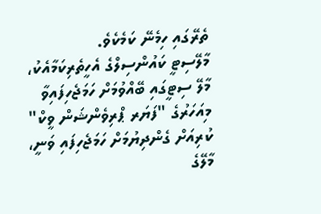ތެރޭގައި ހިމެނޭ ކަމެކެވެ.
މާލޭސިޓީ ކައުންސިލްގެ އެހީތެރިކަމާއެކު، މާލޭ ސިޓީގައި ބޭއްވުމަށް ހަމަޖެހިފައިވާ މިއަހަރުގެ "ފަޔަރ ޕްރިވެންޝަން ވީކް" ކުރިއަށް ގެންދިޔުމަށް ހަމަޖެހިފައި ވަނީ، މާލޭގެ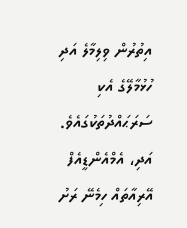އިތުރުން ވިލިމާލެ އަދި ހުޅުމާލޭގެ އެކި ސަރަޙައްދުތަކުގައެވެ. އަދި، އެމްއެންޑީއެފް އޭރިއާތައް ހިމެނޭ ރަށު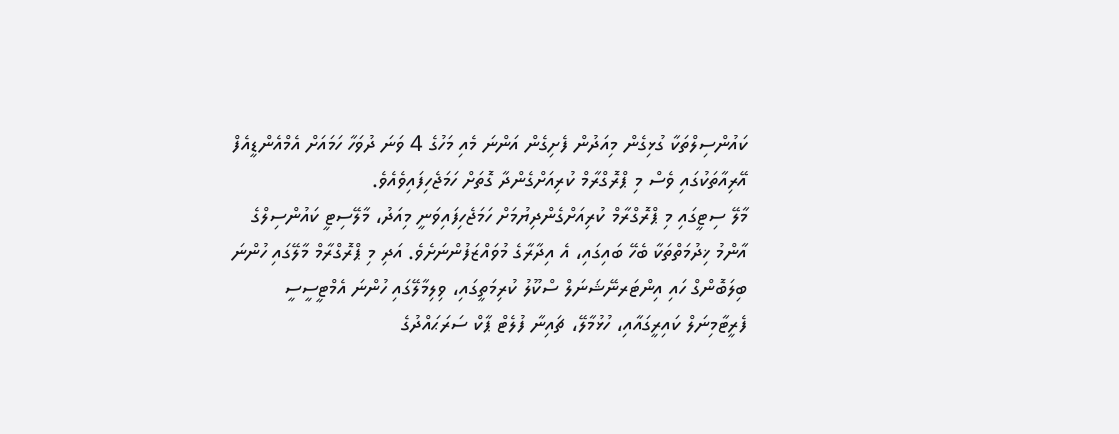ކައުންސިލްތަކާ ގުޅިގެން މިއަދުން ފެށިގެން އަންނަ މެއި މަހުގެ 4 ވަނަ ދުވަހާ ހަމައަށް އެމްއެންޑީއެފް އޭރިއާތަކުގައި ވެސް މި ޕްރޮގްރާމް ކުރިއަށްގެންދާ ގޮތަށް ހަމަޖެހިފައިވެއެވެ.
މާލޭ ސިޓީގައި މި ޕްރޮގްރާމް ކުރިއަށްގެންދިޔުމަށް ހަމަޖެހިފައިވަނީ މިއަދު، މާލޭސިޓީ ކައުންސިލްގެ އާންމު ޚިދުމަތްތަކާ ބެހޭ ބައިގައި، އެ އިދާރާގެ މުވައްޒަފުންނަށެވެ. އަދި މި ޕްރޮގްރާމް މާލޭގައި ހުންނަ ބިލަބޮންގް ހައި އިންޓަރނޭޝަނަލް ސްކޫލު ކުރިމަތީގައި، ވިލިމާލޭގައި ހުންނަ އެމްޓީސީސީ ފެރީޓާމިނަލް ކައިރީގައާއި، ހުޅުމާލޭ، ޗައިނާ ފުލެޓް ޕާކް ސަރަޙައްދުގެ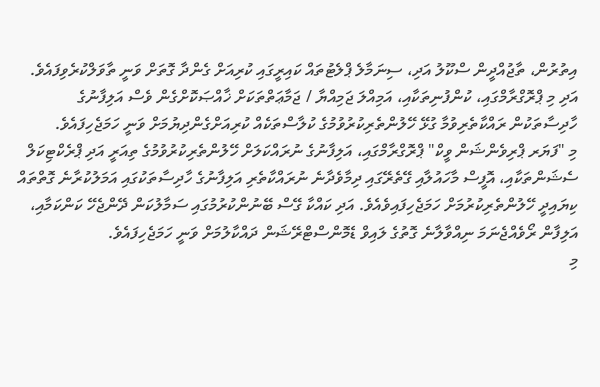އިތުރުން، ތާޖުއްދީން ސްކޫލު އަދި، ސިނަމާލެ ޕްލެޓުތައް ކައިރީގައި ކުރިއަށް ގެންދާ ގޮތަށް ވަނީ ތާވަލްކުރެވިފައެވެ.
އަދި މި ޕްރޮގްރާމްގައި، ކުންފުނިތަކާއި، އަމިއްލަ ޖަމިއްޔާ / ޖަމާޢަތްތަކަށް ޚާއްޞަކޮށްގެން ވެސް އަލިފާނުގެ ހާދިސާތަކުން ރައްކާތެރިވުމާ ގުޅޭ ހޭލުންތެރިކުރުވުމުގެ ކުލާސްތަކެއް ކުރިއަށްގެންދިޔުމަށް ވަނީ ހަމަޖެހިފައެވެ.
މި "ފަޔަރ ޕްރިވެންޝަން ވީކް" ޕްރޮގްރާމްގައި، އަލިފާނުގެ ނުރައްކަލަށް ހޭލުންތެރިކުރުވުމުގެ ތިއަރީ އަދި ޕްރެކްޓިކަލް ސެޝަންތަކާއި، އޮފީސް މާހައުލާއި ގޭތެރޭގައި ދިމާވެދާނެ ނުރައްކާތެރި އަލިފާނުގެ ހާދިސާތަކުގައި އަމަލުކުރާނެ ގޮތްތައް ކިޔައިދީ ހޭލުންތެރިކުރުމަށް ހަމަޖެހިފައިވެއެވެ. އަދި ކައްކާ ގޭސް ބޭނުންކުރުމުގައި ސަމާލުކަން ދޭންޖެހޭ ކަންކަމާއި، އަލިފާން ރޯވެއްޖެނަމަ ނިއްވާލާނެ ގޮތުގެ ލައިވް ޑެމޮންސްޓްރޭޝަން ދައްކާލުމަށް ވަނީ ހަމަޖެހިފައެވެ.
މި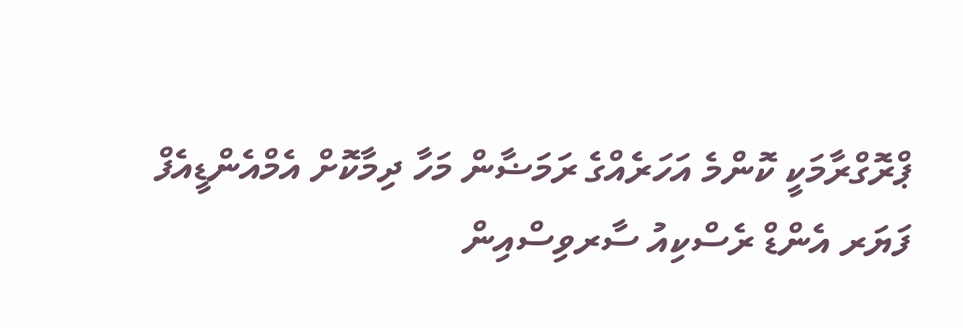ޕްރޮގްރާމަކީ ކޮންމެ އަހަރެއްގެ ރަމަޟާން މަހާ ދިމާކޮށް އެމްއެންޑީއެފް ފަޔަރ އެންޑް ރެސްކިއު ސާރވިސްއިން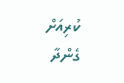ކުރިއަށް ގެންދާ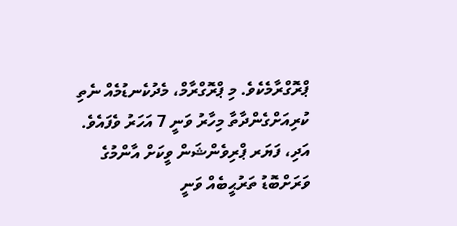ޕްރޮގްރާމެކެވެ. މި ޕްރޮގްރާމް، މެދުކެނޑުމެއް ނެތި ކުރިއަށްގެންދާތާ މިހާރު ވަނީ 7 އަހަރު ވެފައެވެ. އަދި، ފަޔަރ ޕްރިވެންޝަން ވީކަށް އާންމުގެ ވަރަށްބޮޑު ތަރުޙީބެއް ވަނީ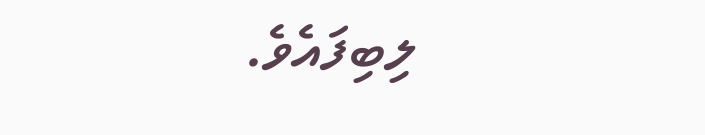ލިބިފައެވެ.